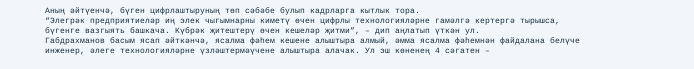Аның әйтүенчә, бүген цифрлаштыруның төп сәбәбе булып кадрларга кытлык тора.
“Элегрәк предприятиеләр иң элек чыгымнарны киметү өчен цифрлы технологияләрне гамәлгә кертергә тырышса, бүгенге вазгыять башкача. Күбрәк җитештерү өчен кешеләр җитми”, – дип аңлатып үткән ул.
Габдрахманов басым ясап әйткәнчә, ясалма фәһем кешене алыштыра алмый, әмма ясалма фәһемнән файдалана белүче инженер, әлеге технологияләрне үзләштермәүчене алыштыра алачак. Ул эш көненең 4 сәгатен –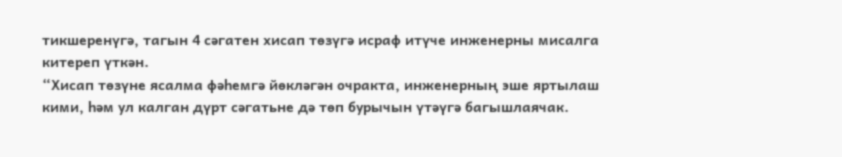тикшеренүгә, тагын 4 сәгатен хисап төзүгә исраф итүче инженерны мисалга китереп үткән.
“Хисап төзүне ясалма фәһемгә йөкләгән очракта, инженерның эше яртылаш кими, һәм ул калган дүрт сәгатьне дә төп бурычын үтәүгә багышлаячак.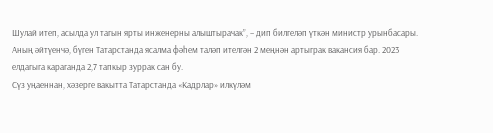Шулай итеп, асылда ул тагын ярты инженерны алыштырачак”, – дип билгеләп үткән министр урынбасары.
Аның әйтүенчә, бүген Татарстанда ясалма фәһем таләп ителгән 2 меңнән артыграк вакансия бар. 2023 елдагыга караганда 2,7 тапкыр зуррак сан бу.
Сүз уңаеннан, хәзерге вакытта Татарстанда «Кадрлар» илкүләм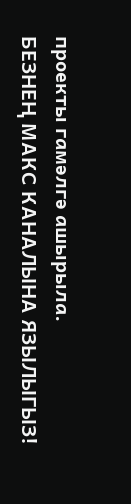проекты гамәлгә ашырыла.
БЕЗНЕҢ МАКС КАНАЛЫНА ЯЗЫЛЫГЫЗ!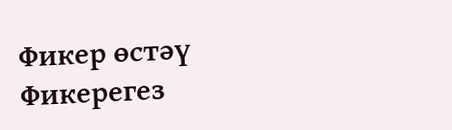Фикер өстәү
Фикерегез